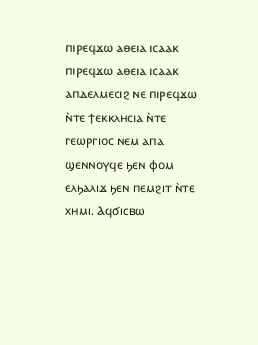ⲡⲓⲣⲉϥϫⲱ ⲁⲑⲉⲓⲁ ⲓⲥⲁⲁⲕ
ⲡⲓⲣⲉϥϫⲱ ⲁⲑⲉⲓⲁ ⲓⲥⲁⲁⲕ ⲁⲡⲇⲉⲗⲙⲉⲥⲓϩ ⲛⲉ ⲡⲓⲣⲉϥϫⲱ ⲛ̀ⲧⲉ ϯⲉⲕⲕⲗⲏⲥⲓⲁ ⲛ̀ⲧⲉ ⲅⲉⲱⲣⲅⲓⲟⲥ ⲛⲉⲙ ⲁⲡⲁ ϣⲉⲛⲛⲟⲩϥⲉ ϧⲉⲛ ⲫⲟⲙ ⲉⲗϧⲁⲗⲓϫ ϧⲉⲛ ⲡⲉⲙϩⲓⲧ ⲛ̀ⲧⲉ ⲭⲏⲙⲓ. Ⲁϥϭⲓⲥⲃⲱ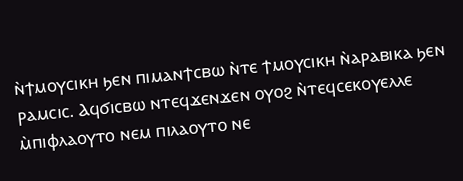ⲛ̀ϯⲙⲟⲩⲥⲓⲕⲏ ϧⲉⲛ ⲡⲓⲙⲁⲛϯⲥⲃⲱ ⲛ̀ⲧⲉ ϯⲙⲟⲩⲥⲓⲕⲏ ⲛ̀ⲁⲣⲁⲃⲓⲕⲁ ϧⲉⲛ ⲣⲁⲙⲥⲓⲥ. Ⲁϥϭⲓⲥⲃⲱ ⲛⲧⲉϥϫⲉⲛϫⲉⲛ ⲟⲩⲟϩ ⲛ̀ⲧⲉϥⲥⲉⲕⲟⲩⲉⲗⲗⲉ ⲙ̀ⲡⲓⲫⲗⲁⲟⲩⲧⲟ ⲛⲉⲙ ⲡⲓⲗⲁⲟⲩⲧⲟ ⲛⲉ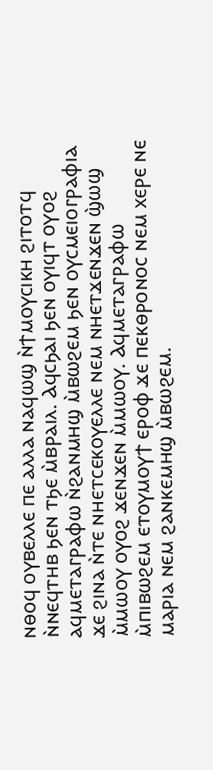ⲛⲑⲟϥ ⲟⲩⲃⲉⲗⲗⲉ ⲡⲉ ⲁⲗⲗⲁ ⲛⲁϥⲱϣ ⲛ̀ϯⲙⲟⲩⲥⲓⲕⲏ ϩⲓⲧⲟⲧϥ ⲛ̀ⲛⲉϥⲧⲏⲃ ϧⲉⲛ ⲧϧⲉ ⲙ̀ⲃⲣⲁⲓⲗ. Ⲁϥⲥϧⲁⲓ ϧⲉⲛ ⲟⲩⲓϥⲧ ⲟⲩⲟϩ ⲁϥⲙⲉⲧⲁⲅⲣⲁⲫⲱ ⲛ̀ϩⲁⲛⲙⲏϣ ⲙ̀ⲃⲱϩⲉⲙ ϧⲉⲛ ⲟⲩⲥⲙⲉⲓⲟⲅⲣⲁⲫⲓⲁ ϫⲉ ϩⲓⲛⲁ ⲛ̀ⲧⲉ ⲛⲏⲉⲧⲥⲉⲕⲟⲩⲉⲗⲗⲉ ⲛⲉⲙ ⲛⲏⲉⲧϫⲉⲛϫⲉⲛ ϣ̀ⲱϣ ⲙ̀ⲙⲱⲟⲩ ⲟⲩⲟϩ ϫⲉⲛϫⲉⲛ ⲙ̀ⲙⲱⲟⲩ. Ⲁϥⲙⲉⲧⲁⲅⲣⲁⲫⲱ ⲙ̀ⲡⲓⲃⲱϩⲉⲙ ⲉⲧⲟⲩⲙⲟⲩϯ ⲉⲣⲟⲫ ϫⲉ ⲡⲉⲕⲑⲣⲟⲛⲟⲥ ⲛⲉⲙ ⲭⲉⲣⲉ ⲛⲉ ⲙⲁⲣⲓⲁ ⲛⲉⲙ ϩⲁⲛⲕⲉⲙⲏϣ ⲙ̀ⲃⲱϩⲉⲙ.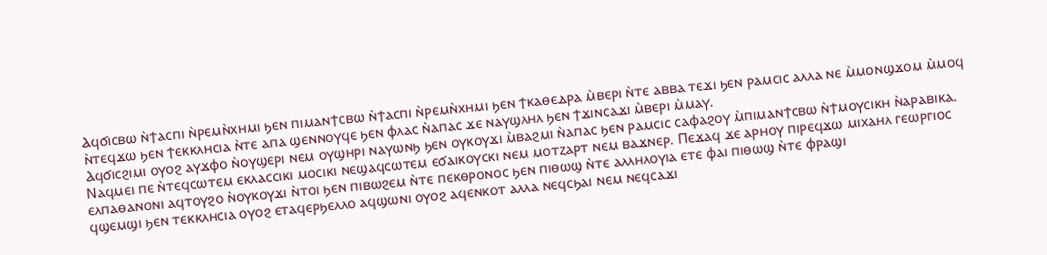Ⲁϥϭⲓⲥⲃⲱ ⲛ̀ϯⲁⲥⲡⲓ ⲛ̀ⲣⲉⲙⲛ̀ⲭⲏⲙⲓ ϧⲉⲛ ⲡⲓⲙⲁⲛϯⲥⲃⲱ ⲛ̀ϯⲁⲥⲡⲓ ⲛ̀ⲣⲉⲙⲛ̀ⲭⲏⲙⲓ ϧⲉⲛ ϯⲕⲁⲑⲉⲇⲣⲁ ⲙ̀ⲃⲉⲣⲓ ⲛ̀ⲧⲉ ⲁⲃⲃⲁ ⲧⲉϫⲓ ϧⲉⲛ ⲣⲁⲙⲥⲓⲥ ⲁⲗⲗⲁ ⲛⲉ ⲙ̀ⲙⲟⲛϣϫⲟⲙ ⲙ̀ⲙⲟϥ ⲛ̀ⲧⲉϥϫⲱ ϧⲉⲛ ϯⲉⲕⲕⲗⲏⲥⲓⲁ ⲛ̀ⲧⲉ ⲁⲡⲁ ϣⲉⲛⲛⲟⲩϥⲉ ϧⲉⲛ ⲫⲗⲁⲥ ⲛ̀ⲁⲡⲁⲥ ϫⲉ ⲛⲁⲩϣⲗⲏⲗ ϧⲉⲛ ϯϫⲓⲛⲥⲁϫⲓ ⲙ̀ⲃⲉⲣⲓ ⲙ̀ⲙⲁⲩ.
Ⲁϥϭⲓⲥϩⲓⲙⲓ ⲟⲩⲟϩ ⲁⲩϫⲫⲟ ⲛ̀ⲟⲩϣⲉⲣⲓ ⲛⲉⲙ ⲟⲩϣⲏⲣⲓ ⲛⲁⲩⲱⲛϧ ϧⲉⲛ ⲟⲩⲕⲟⲩϫⲓ ⲙ̀ⲃⲁϩⲙⲓ ⲛ̀ⲁⲡⲁⲥ ϧⲉⲛ ⲣⲁⲙⲥⲓⲥ ⲥⲁⲫⲁϩⲟⲩ ⲙ̀ⲡⲓⲙⲁⲛϯⲥⲃⲱ ⲛ̀ϯⲙⲟⲩⲥⲓⲕⲏ ⲛ̀ⲁⲣⲁⲃⲓⲕⲁ. Ⲛⲁϥⲙⲉⲓ ⲡⲉ ⲛ̀ⲧⲉϥⲥⲱⲧⲉⲙ ⲉⲕⲗⲁⲥⲥⲓⲕⲓ ⲙⲟⲥⲓⲕⲓ ⲛⲉϣⲁϥⲥⲱⲧⲉⲙ ⲉϭⲁⲓⲕⲟⲩⲥⲕⲓ ⲛⲉⲙ ⲙⲟⲧⲍⲁⲣⲧ ⲛⲉⲙ ⲃⲁϫⲛⲉⲣ. Ⲡⲉϫⲁϥ ϫⲉ ⲁⲣⲏⲟⲩ ⲡⲓⲣⲉϥϫⲱ ⲙⲓⲭⲁⲏⲗ ⲅⲉⲱⲣⲅⲓⲟⲥ ⲉⲗⲡⲁⲑⲁⲛⲟⲛⲓ ⲁϥⲧⲟⲩϩⲟ ⲛ̀ⲟⲩⲕⲟⲩϫⲓ ⲛ̀ⲧⲟⲓ ϧⲉⲛ ⲡⲓⲃⲱϩⲉⲙ ⲛ̀ⲧⲉ ⲡⲉⲕⲑⲣⲟⲛⲟⲥ ϧⲉⲛ ⲡⲓⲑⲱϣ ⲛ̀ⲧⲉ ⲁⲗⲗⲏⲗⲟⲩⲓⲁ ⲉⲧⲉ ⲫⲁⲓ ⲡⲓⲑⲱϣ ⲛ̀ⲧⲉ ⲫⲣⲁϣⲓ
ϥϣⲉⲙϣⲓ ϧⲉⲛ ⲧⲉⲕⲕⲗⲏⲥⲓⲁ ⲟⲩⲟϩ ⲉⲧⲁϥⲉⲣϧⲉⲗⲗⲟ ⲁϥϣⲱⲛⲓ ⲟⲩⲟϩ ⲁϥⲉⲛⲕⲟⲧ ⲁⲗⲗⲁ ⲛⲉϥⲥϧⲁⲓ ⲛⲉⲙ ⲛⲉϥⲥⲁϫⲓ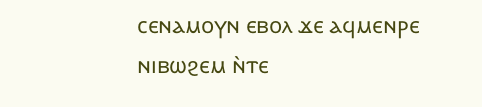ⲥⲉⲛⲁⲙⲟⲩⲛ ⲉⲃⲟⲗ ϫⲉ ⲁϥⲙⲉⲛⲣⲉ ⲛⲓⲃⲱϩⲉⲙ ⲛ̀ⲧⲉ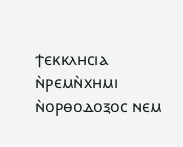ϯⲉⲕⲕⲗⲏⲥⲓⲁ ⲛ̀ⲣⲉⲙⲛ̀ⲭⲏⲙⲓ ⲛ̀ⲟⲣⲑⲟⲇⲟⲝⲟⲥ ⲛⲉⲙ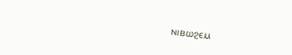ⲛⲓⲃⲱϩⲉⲙ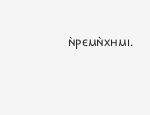ⲛ̀ⲣⲉⲙⲛ̀ⲭⲏⲙⲓ.